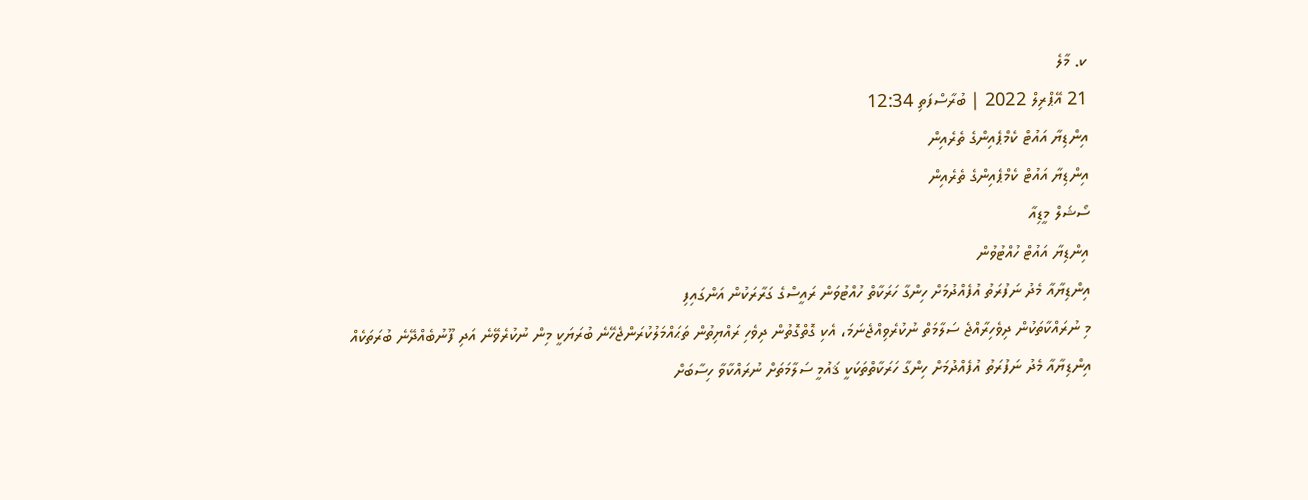ކ. މާލެ
21 އޭޕްރިލް 2022 | ބުރާސްފަތި 12:34
އިންޑިޔާ އައުޓް ކެމްޕެއިންގެ ތެރެއިން
އިންޑިޔާ އައުޓް ކެމްޕެއިންގެ ތެރެއިން
ސޯޝަލް މީޑިއާ
އިންޑިޔާ އައުޓް ހުއްޓުވުން
އިންޑިޔާއާ މެދު ނަފުރަތު އުފެއްދުމަށް ހިންގާ ހަރަކާތް ހުއްޓުވަން ރައީސްގެ ގަރާރަކުން އަންގައިފި
މި ނުރައްކާތަކުން ދިވެހިރާއްޖެ ސަލާމަތް ނުކުރެވިއްޖެނަމަ، އެކި ގޮތްގޮތުން ދިވެހި ރައްޔިތުން ތަޙައްމަލުކުރަންޖެހޭނެ ބުރަޔަކީ މިން ނުކުރެވޭނެ އަދި ފޫނުބެއްދޭނެ ބުރަތަކެއް
އިންޑިޔާއާ މެދު ނަފުރަތު އުފެއްދުމަށް ހިންގާ ހަރަކާތްތަކަކީ ޤައުމީ ސަލާމަތަށް ނުރައްކާވާ ހިސާބަށް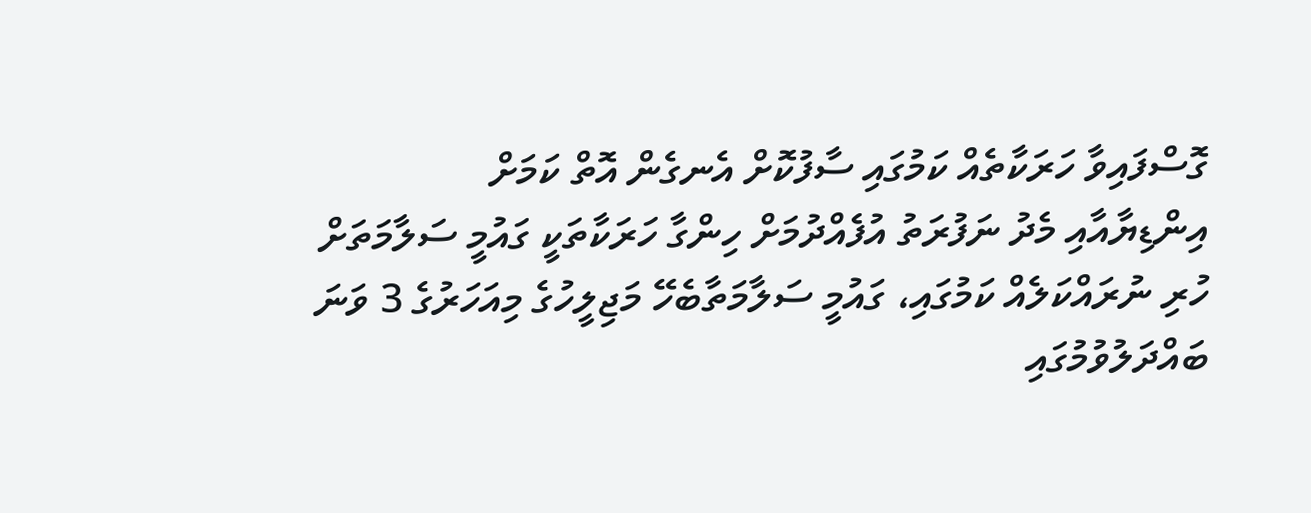ގޮސްފައިވާ ހަރަކާތެއް ކަމުގައި ސާފުކޮށް އެނގެން އޮތް ކަމަށް
އިންޑިޔާއާއި މެދު ނަފުރަތު އުފެއްދުމަށް ހިންގާ ހަރަކާތަކީ ގައުމީ ސަލާމަތަށް ހުރި ނުރައްކަލެއް ކަމުގައި، ގައުމީ ސަލާމަތާބެހޭ މަޖިލީހުގެ މިއަހަރުގެ 3 ވަނަ ބައްދަލުވުމުގައި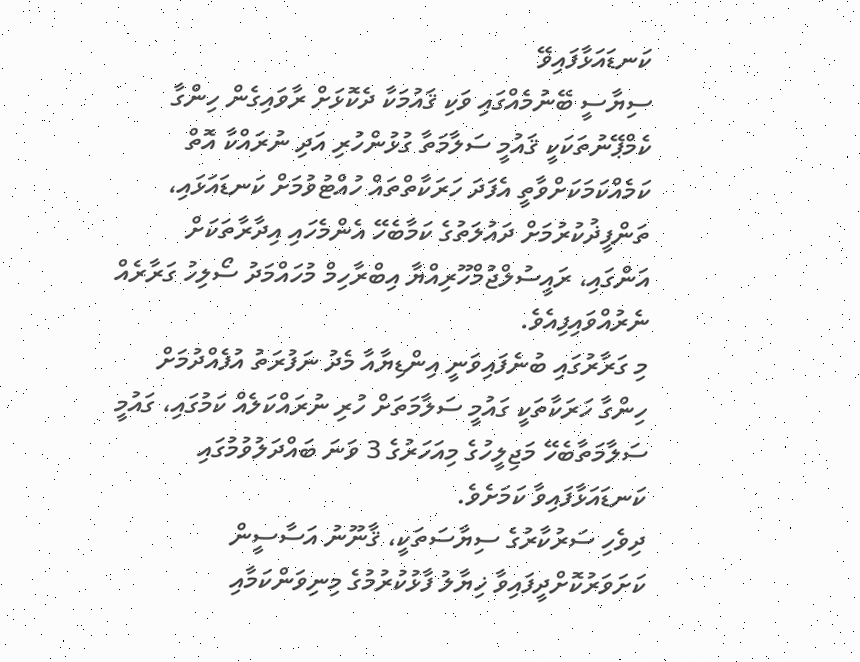ކަނޑައަޅާފައިވޭ
ސިޔާސީ ބޭނުމެއްގައި ވަކި ޤައުމަކާ ދެކޮޅަށް ރާވައިގެން ހިންގާ ކެމްޕޭނުތަކަކީ ޤައުމީ ސަލާމަތާ ގުޅުންހުރި އަދި ނުރައްކާ އޮތް ކަމެއްކަމަކަށްވާތީ އެފަދަ ހަރަކާތްތައް ހުއްޓުވުމަށް ކަނޑައަޅައި، ތަންފީޛުކުރުމަށް ދައުލަތުގެ ކަމާބެހޭ އެންމެހައި އިދާރާތަކަށް އަންގައި، ރައީސުލްޖުމްހޫރިއްޔާ އިބްރާހިމް މުހައްމަދު ސޯލިހު ގަރާރެއް ނެރުއްވައިފިއެވެ.
މި ގަރާރުގައި ބުނެފައިވަނީ އިންޑިޔާއާ މެދު ނަފުރަތު އުފެއްދުމަށް ހިންގާ ހަރަކާތަކީ ގައުމީ ސަލާމަތަށް ހުރި ނުރައްކަލެއް ކަމުގައި، ގައުމީ ސަލާމަތާބެހޭ މަޖިލީހުގެ މިއަހަރުގެ 3 ވަނަ ބައްދަލުވުމުގައި ކަނޑައަޅާފައިވާ ކަމަށެވެ.
ދިވެހި ސަރުކާރުގެ ސިޔާސަތަކީ، ޤާނޫނު އަސާސީން ކަށަވަރުކޮށްދީފައިވާ ޚިޔާލު ފާޅުކުރުމުގެ މިނިވަންކަމާއި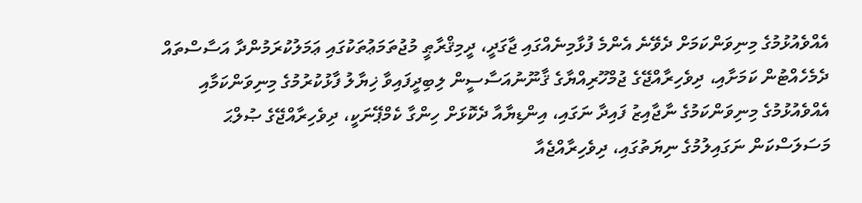އެއްވެއުޅުމުގެ މިނިވަންކަމަށް ދެވޭނެ އެންމެ ފުޅާމިނެއްގައި ޖާގަދީ، ދީމިޤްރާޠީ މުޖުތަމަޢުތަކުގައި ޢަމަލުކުރަމުންދާ އަސާސްތައް ދެމެހެއްޓުން ކަމަށާއި، ދިވެހިރާއްޖޭގެ ޖުމްހޫރިއްޔާގެ ޤާނޫނުއަސާސީން ލިބިދީފައިވާ ޚިޔާލު ފާޅުކުރުމުގެ މިނިވަންކަމާއި އެއްވެއުޅުމުގެ މިނިވަންކަމުގެ ނާޖާއިޒު ފައިދާ ނަގައި، އިންޑިޔާއާ ދެކޮޅަށް ހިންގާ ކެމްޕޭނަކީ، ދިވެހިރާއްޖޭގެ ޞުލްޙަ މަސަލަސްކަން ނަގައިލުމުގެ ނިޔަތުގައި، ދިވެހިރާއްޖެއާ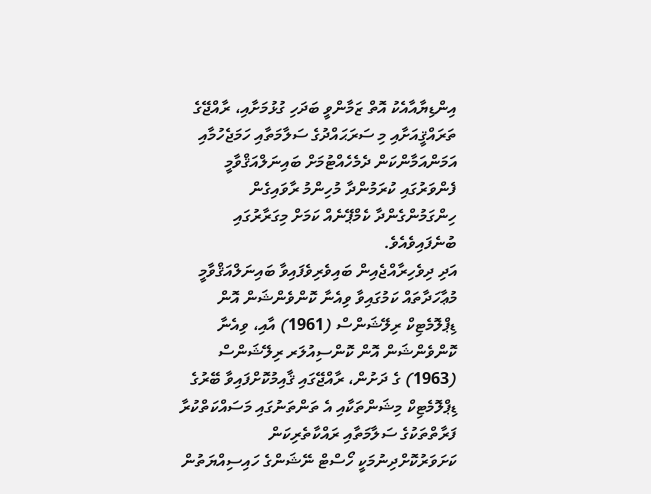އިންޑިޔާއާއެކު އޮތް ޒަމާންވީ ބަދަހި ގުޅުމަށާއި، ރާއްޖޭގެ ތަރައްޤީއަށާއި މި ސަރަޙައްދުގެ ސަލާމަތާއި ހަމަޖެހުމާއި އަމަންއަމާންކަން ދެމެހެއްޓުމަށް ބައިނަލްއަޤްވާމީ ފެންވަރުގައި ކުރަމުންދާ މުހިންމު ރާވައިގެން ހިންގަމުންގެންދާ ކެމްޕޭނެއް ކަމަށް މިގަރާރުގައި ބުނެފައިވެއެވެ.
އަދި ދިވެހިރާއްޖެއިން ބައިވެރިވެފައިވާ ބައިނަލްއަޤްވާމީ މުޢާހަދާތައް ކަމުގައިވާ ވިއެނާ ކޮންވެންޝަން އޮން ޑިޕްލޮމެޓިކް ރިލޭޝަންސް (1961) އާއި، ވިއެނާ ކޮންވެންޝަން އޮން ކޮންސިއުލަރ ރިލޭޝަންސް (1963) ގެ ދަށުން، ރާއްޖޭގައި ޤާއިމުކޮށްފައިވާ ބޭރުގެ ޑިޕްލޮމެޓިކް މިޝަންތަކާއި އެ ތަންތަނުގައި މަސައްކަތްކުރާ ފަރާތްތަކުގެ ސަލާމަތާއި ރައްކާތެރިކަން ކަށަވަރުކޮށްދިނުމަކީ ހޯސްޓް ނޭޝަންގެ ހައިސިއްޔަތުން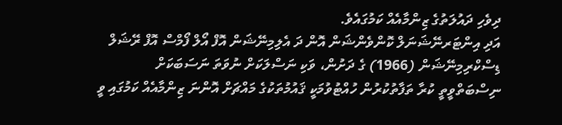ދިވެހި ދައުލަތުގެ ޒިންމާއެއް ކަމުގައެވެ.
އަދި އިންޓަރނޭޝަނަލް ކޮންވެންޝަން އޮން ދަ އެލިމިނޭޝަން އޮފް އޯލް ފޯމްސް އޮފް ރޭޝަލް ޑިސްކްރިމިނޭޝަން (1966) ގެ ދަށުން، ވަކި ނަސްލަކަށް ނުވަތަ ނަސަބަކަށް ނިސްބަތްވީތީ ކުރާ ތަފާތުކުރުން ހުއްޓުވުމަކީ ޤައުމުތަކުގެ މައްޗަށް އޮންނަ ޒިންމާއެއް ކަމުގައި ވީ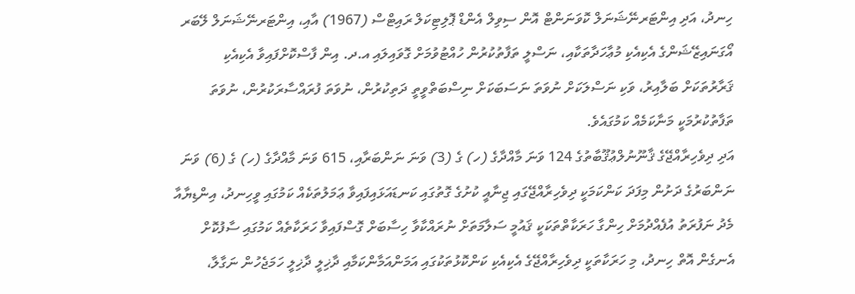ހިނދު، އަދި އިންޓަރނޭޝަނަލް ކޮވަނަންޓް އޮން ސިވިލް އެންޑް ޕޮލިޓިކަލް ރައިޓްސް (1967) އާއި، އިންޓަރނޭޝަނަލް ލޭބަރ އޯގަނައިޒޭޝަންގެ އެކިއެކި މުޢާހަދާތަކާއި، ނަސްލީ ތަފާތުކުރުން ހުއްޓުވުމަށް ގޮވައިލައި އ.ދ. އިން ފާސްކޮށްފައިވާ އެކިއެކި ޤަރާރުތަކަށް ބަލާއިރު، ވަކި ނަސްލަކަށް ނުވަތަ ނަސަބަކަށް ނިސްބަތްވީތީ ދަތިކުރުން، ނުވަތަ ފުރައްސާރަކުރުން، ނުވަތަ ތަފާތުކުރުމަކީ މަނާކަމެއް ކަމުގައެވެ.
އަދި ދިވެހިރާއްޖޭގެ ޤާނޫނުލްޢުޤޫބާތުގެ 124 ވަނަ މާއްދާގެ (ހ) ގެ (3) ވަނަ ނަންބަރާއި، 615 ވަނަ މާއްދާގެ (ހ) ގެ (6) ވަނަ ނަންބަރުގެ ދަށުން މިފަދަ ކަންކަމަކީ ދިވެހިރާއްޖޭގައި ޖިނާއީ ކުށުގެ ގޮތުގައި ކަނޑައަޅައިފައިވާ ޢަމަލުތަކެއް ކަމުގައި ވީހިނދު، އިންޑިޔާއާ މެދު ނަފުރަތު އުފެއްދުމަށް ހިންގާ ހަރަކާތްތަކަކީ ޤައުމީ ސަލާމަތަށް ނުރައްކާވާ ހިސާބަށް ގޮސްފައިވާ ހަރަކާތެއް ކަމުގައި ސާފުކޮށް އެނގެން އޮތް ހިނދު، މި ހަރަކާތަކީ ދިވެހިރާއްޖޭގެ އެކިއެކި ކަންކޮޅުތަކުގައި އަމަންއަމާންކަމާއި ދާޚިލީ ދާޚިލީ ހަމަޖެހުން ނަގާލާ،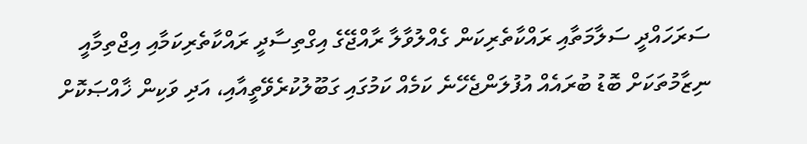ސަރަހައްދީ ސަލާމަތާއި ރައްކާތެރިކަން ގެއްލުވާލާ ރާއްޖޭގެ އިގްތިސާދީ ރައްކާތެރިކަމާއި އިޖްތިމާއީ ނިޒާމުތަކަށް ބޮޑު ބުރައެއް އުފުލަންޖެހޭނެ ކަމެއް ކަމުގައި ގަބޫލުކުރެވޭތީއާއި، އަދި ވަކިން ޚާއްޞަކޮށް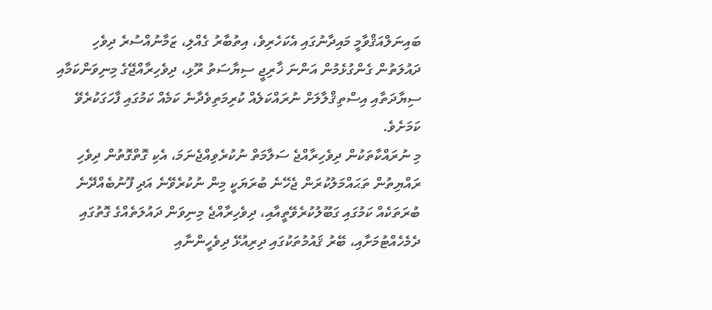ބައިނަލްއަޤްވާމީ މައިދާނުގައި އެކަހެރިވެ، އިތުބާރު ގެއްލި، ޒަމާނުއްސުރެ ދިވެހި ދައުލަތުން ގެންގުޅެމުން އަންނަ ޚާރިޖީ ސިޔާސަތު ރޫޅި، ދިވެހިރާއްޖޭގެ މިނިވަންކަމާއި ސިޔާދަތާއި އިސްތިޤްލާލަށް ނުރައްކަލެއް ކުރިމަތިވެދާނެ ކަމެއް ކަމުގައި ފާހަގަކުރެވޭ ކަމަށެވެ.
މި ނުރައްކާތަކުން ދިވެހިރާއްޖެ ސަލާމަތް ނުކުރެވިއްޖެނަމަ، އެކި ގޮތްގޮތުން ދިވެހި ރައްޔިތުން ތަޙައްމަލުކުރަން ޖެހޭނެ ބުރަޔަކީ މިން ނުކުރެވޭނެ އަދި ފޫނުބެއްދޭނެ ބުރަތަކެއް ކަމުގައި ގަބޫލުކުރެވޭތީއާއި، ދިވެހިރާއްޖެ މިނިވަން ދައުލަތެއްގެ ގޮތުގައި ދެމެހެއްޓުމަށާއި، ބޭރު ޤައުމުތަކުގައި ދިރިއުޅޭ ދިވެހީންނާއި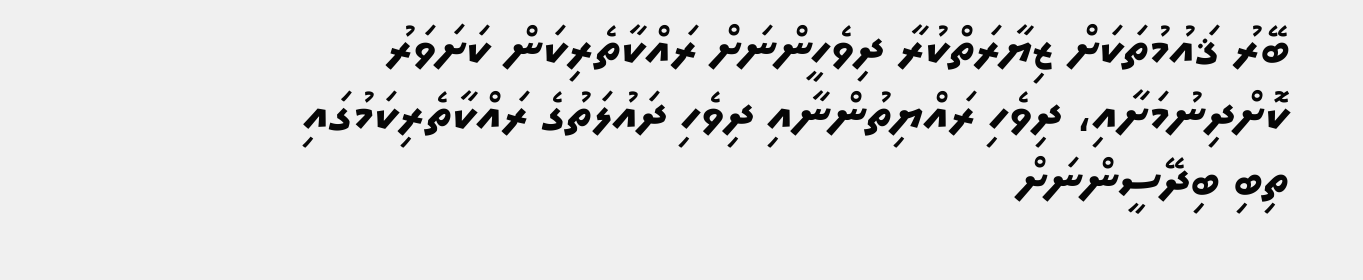ބޭރު ޤައުމުތަކަށް ޒިޔާރަތްކުރާ ދިވެހީންނަށް ރައްކާތެރިކަން ކަށަވަރު ކޮށްދިނުމަށާއި، ދިވެހި ރައްޔިތުންނާއި ދިވެހި ދައުލަތުގެ ރައްކާތެރިކަމުގައި ތިބި ބިދޭސީންނަށް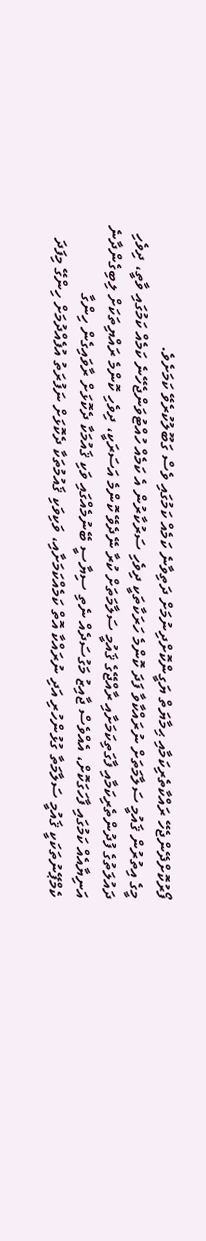ފޯރުކޮށްދޭންޖެހޭ ރައްކާތެރިކަމާއި ޙިމާޔަތް ޔަގީންކޮށްދިނުމަށް ދަތިވާނެ ކަމެއް ކަމުގައި ވެސް ގަބޫލުކުރެވޭ ކަމަށެވެ.
މީގެ އިތުރުން ޤައުމީ ސަލާމަތަށް ނުރައްކާވާ ފަދަ ކޮންމެ ހަރަކާތަކީ ދިވެހި ސަރުކާރުން އެ ކަމެއް ހުއްޓުވަންޖެހޭނެ ކަމެއް ކަމުގައި ވާތީ، ދިވެހި ދައުލަތުގެ ފުދުންތެރިކަމާއި ފާގަތިކަމަށާއި ރާއްޖޭގެ ޤައުމީ ސަލާމަތަށް ކުރާ ނޭދެވޭ ކޮންމެ އަސަރަކީ، ދިވެހި ކޮންމެ ރައްޔިތަކަށް ލިބިގެންދާނެ އަނިޔާއެއް ކަމުގައި ފާހަގަކޮށް، އެއްވެސް ޖާއިޒު މަގުސަދެއް ނެތި ސިޔާސީ ބޭނުމެއްގައި ވަކި ޤައުމަކާ ދެކޮޅަށް ރާވައިގެން ހިންގާ ކެމްޕޭނުތަކަކީ ޤައުމީ ސަލާމަތާ ގުޅުންހުރި އަދި ނުރައްކާ އޮތް ކަމެއްކަމަށާއި، ވަކިވަކި ޤައުމުތަކާ ދެކޮޅަށް ނަފުރަތު އުފެއްދުމަށް ހިންގޭ މިފަދަ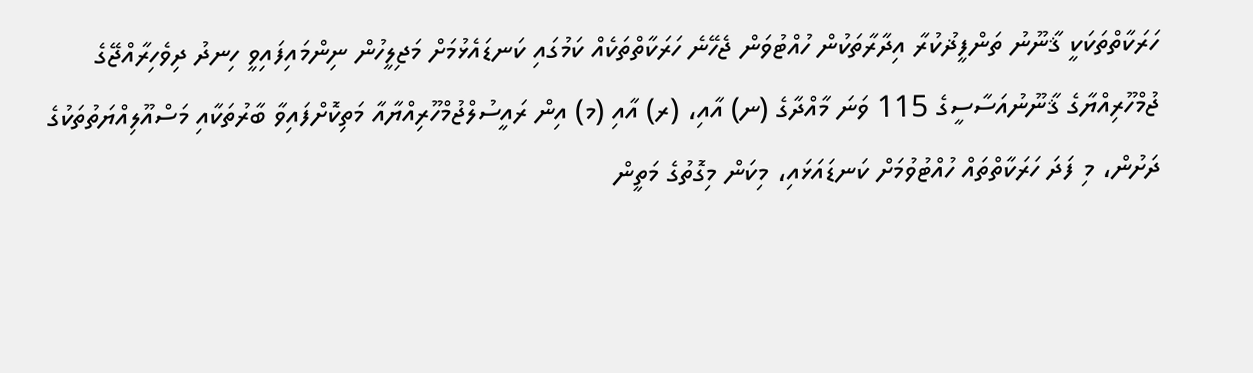ހަރަކާތްތަކަކީ ޤާނޫނު ތަންފީޛުކުރާ އިދާރާތަކުން ހުއްޓުވަން ޖެހޭނެ ހަރަކާތްތަކެއް ކަމުގައި ކަނޑައެޅުމަށް މަޖިލީހުން ނިންމައިފައިވީ ހިނދު ދިވެހިރާއްޖޭގެ ޖުމްހޫރިއްޔާގެ ޤާނޫނުއަސާސީގެ 115 ވަނަ މާއްދާގެ (ނ) އާއި، (ރ) އާއި (މ) އިން ރައީސުލްޖުމްހޫރިއްޔާއާ މަތިކޮށްފައިވާ ބާރުތަކާއި މަސްއޫލިއްޔަތުތަކުގެ ދަށުން، މި ފަދަ ހަރަކާތްތައް ހުއްޓުވުމަށް ކަނޑައަޅައި، މިކަން މިގޮތުގެ މަތީން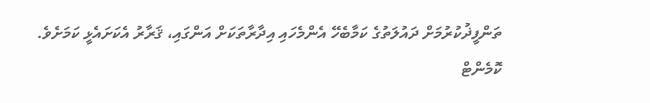ތަންފީޛުކުރުމަށް ދައުލަތުގެ ކަމާބެހޭ އެންމެހައި އިދާރާތަކަށް އަންގައި، ޤަރާރު އެކަށައެޅީ ކަމަށެވެ.
ކޮމެންޓް